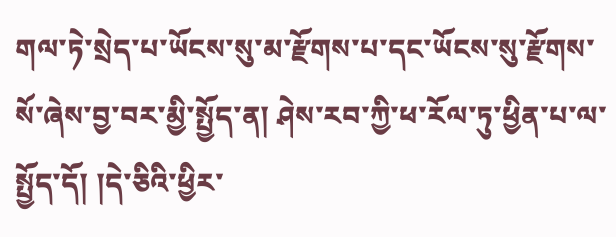གལ་ཏེ་སྲེད་པ་ཡོངས་སུ་མ་རྫོགས་པ་དང་ཡོངས་སུ་རྫོགས་སོ་ཞེས་བྱ་བར་མྱི་སྤྱོད་ན། ཤེས་རབ་ཀྱི་ཕ་རོལ་ཏུ་ཕྱིན་པ་ལ་སྤྱོད་དོ། །དེ་ཅིའི་ཕྱིར་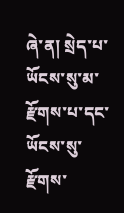ཞེ་ན། སྲེད་པ་ཡོངས་སུ་མ་རྫོགས་པ་དང་ཡོངས་སུ་རྫོགས་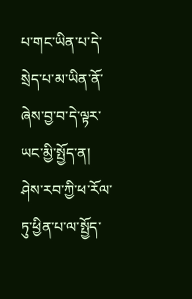པ་གང་ཡིན་པ་དེ་སྲེད་པ་མ་ཡིན་ནོ་ཞེས་བྱ་བ་དེ་ལྟར་ཡང་མྱི་སྤྱོད་ན། ཤེས་རབ་ཀྱི་ཕ་རོལ་ཏུ་ཕྱིན་པ་ལ་སྤྱོད་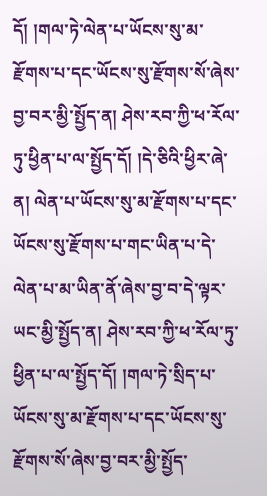དོ། །གལ་ཏེ་ལེན་པ་ཡོངས་སུ་མ་རྫོགས་པ་དང་ཡོངས་སུ་རྫོགས་སོ་ཞེས་བྱ་བར་མྱི་སྤྱོད་ན། ཤེས་རབ་ཀྱི་ཕ་རོལ་ཏུ་ཕྱིན་པ་ལ་སྤྱོད་དོ། །དེ་ཅིའི་ཕྱིར་ཞེ་ན། ལེན་པ་ཡོངས་སུ་མ་རྫོགས་པ་དང་ཡོངས་སུ་རྫོགས་པ་གང་ཡིན་པ་དེ་ལེན་པ་མ་ཡིན་ནོ་ཞེས་བྱ་བ་དེ་ལྟར་ཡང་མྱི་སྤྱོད་ན། ཤེས་རབ་ཀྱི་ཕ་རོལ་ཏུ་ཕྱིན་པ་ལ་སྤྱོད་དོ། །གལ་ཏེ་སྲིད་པ་ཡོངས་སུ་མ་རྫོགས་པ་དང་ཡོངས་སུ་རྫོགས་སོ་ཞེས་བྱ་བར་མྱི་སྤྱོད་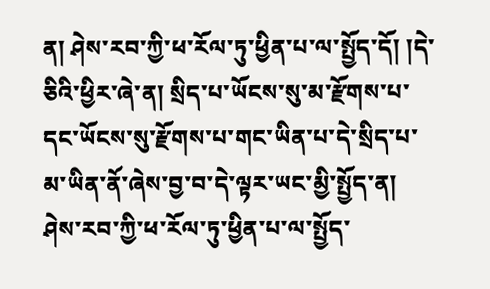ན། ཤེས་རབ་ཀྱི་ཕ་རོལ་ཏུ་ཕྱིན་པ་ལ་སྤྱོད་དོ། །དེ་ཅིའི་ཕྱིར་ཞེ་ན། སྲིད་པ་ཡོངས་སུ་མ་རྫོགས་པ་དང་ཡོངས་སུ་རྫོགས་པ་གང་ཡིན་པ་དེ་སྲིད་པ་མ་ཡིན་ནོ་ཞེས་བྱ་བ་དེ་ལྟར་ཡང་མྱི་སྤྱོད་ན། ཤེས་རབ་ཀྱི་ཕ་རོལ་ཏུ་ཕྱིན་པ་ལ་སྤྱོད་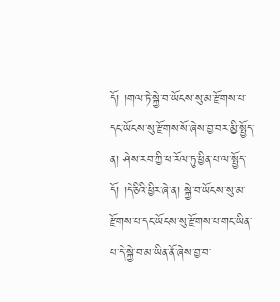དོ། །གལ་ཏེ་སྐྱེ་བ་ཡོངས་སུ་མ་རྫོགས་པ་དང་ཡོངས་སུ་རྫོགས་སོ་ཞེས་བྱ་བར་མྱི་སྤྱོད་ན། ཤེས་རབ་ཀྱི་ཕ་རོལ་ཏུ་ཕྱིན་པ་ལ་སྤྱོད་དོ། །དེ་ཅིའི་ཕྱིར་ཞེ་ན། སྐྱེ་བ་ཡོངས་སུ་མ་རྫོགས་པ་དང་ཡོངས་སུ་རྫོགས་པ་གང་ཡིན་པ་དེ་སྐྱེ་བ་མ་ཡིན་ནོ་ཞེས་བྱ་བ་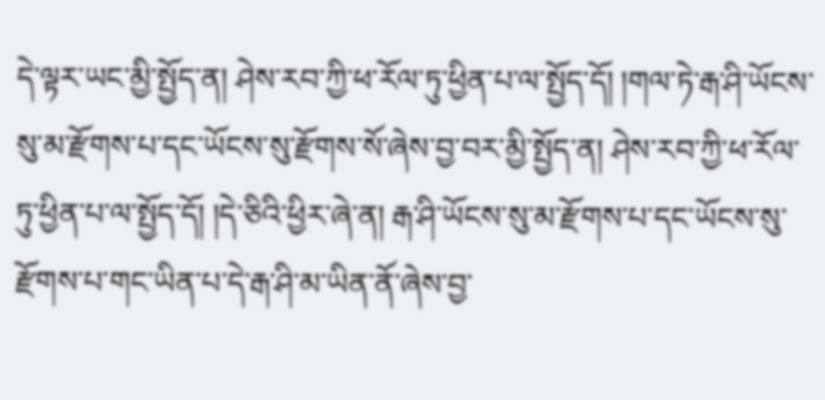དེ་ལྟར་ཡང་མྱི་སྤྱོད་ན། ཤེས་རབ་ཀྱི་ཕ་རོལ་ཏུ་ཕྱིན་པ་ལ་སྤྱོད་དོ། །གལ་ཏེ་རྒ་ཤི་ཡོངས་སུ་མ་རྫོགས་པ་དང་ཡོངས་སུ་རྫོགས་སོ་ཞེས་བྱ་བར་མྱི་སྤྱོད་ན། ཤེས་རབ་ཀྱི་ཕ་རོལ་ཏུ་ཕྱིན་པ་ལ་སྤྱོད་དོ། །དེ་ཅིའི་ཕྱིར་ཞེ་ན། རྒ་ཤི་ཡོངས་སུ་མ་རྫོགས་པ་དང་ཡོངས་སུ་རྫོགས་པ་གང་ཡིན་པ་དེ་རྒ་ཤི་མ་ཡིན་ནོ་ཞེས་བྱ་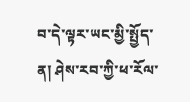བ་དེ་ལྟར་ཡང་མྱི་སྤྱོད་ན། ཤེས་རབ་ཀྱི་ཕ་རོལ་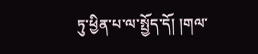ཏུ་ཕྱིན་པ་ལ་སྤྱོད་དོ། །གལ་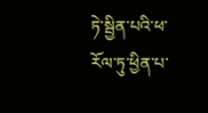ཏེ་སྦྱིན་པའི་ཕ་རོལ་ཏུ་ཕྱིན་པ་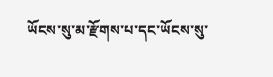ཡོངས་སུ་མ་རྫོགས་པ་དང་ཡོངས་སུ་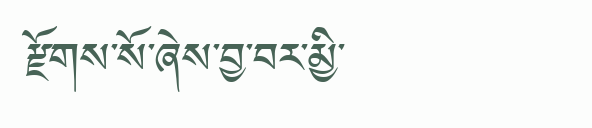རྫོགས་སོ་ཞེས་བྱ་བར་མྱི་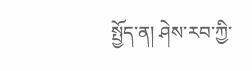སྤྱོད་ན། ཤེས་རབ་ཀྱི་